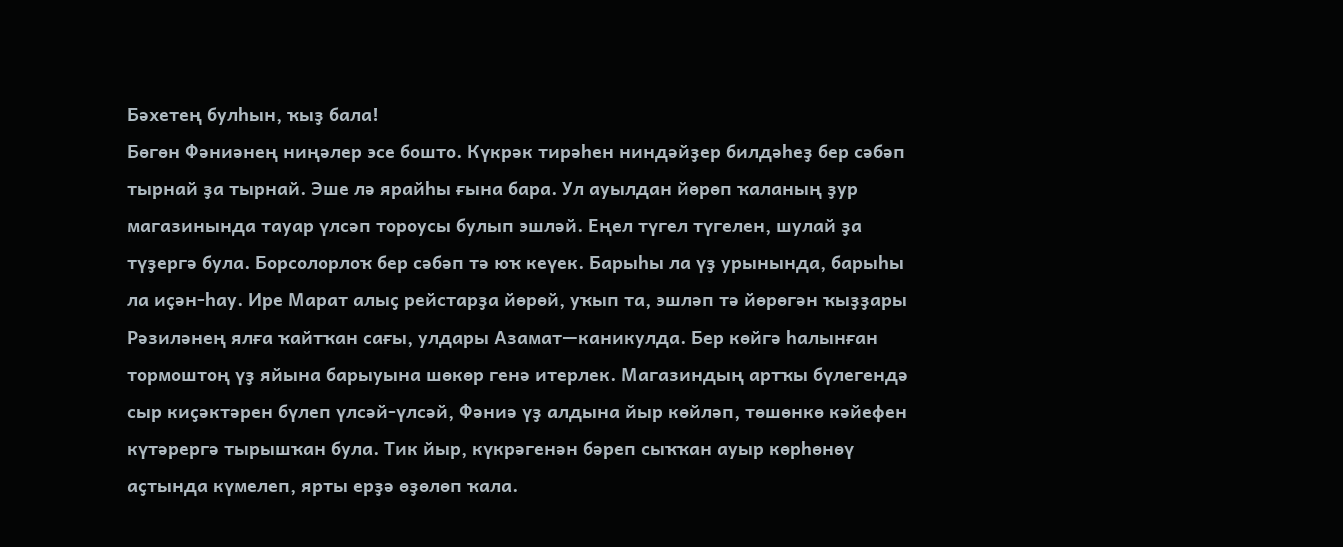Бәхетең булһын, ҡыҙ бала!
Бөгөн Фәниәнең ниңәлер эсе бошто. Күкрәк тирәһен ниндәйҙер билдәһеҙ бер сәбәп тырнай ҙа тырнай. Эше лә ярайһы ғына бара. Ул ауылдан йөрөп ҡаланың ҙур магазинында тауар үлсәп тороусы булып эшләй. Еңел түгел түгелен, шулай ҙа түҙергә була. Борсолорлоҡ бер сәбәп тә юҡ кеүек. Барыһы ла үҙ урынында, барыһы ла иҫән-һау. Ире Марат алыҫ рейстарҙа йөрөй, уҡып та, эшләп тә йөрөгән ҡыҙҙары Рәзиләнең ялға ҡайтҡан сағы, улдары Азамат—каникулда. Бер көйгә һалынған тормоштоң үҙ яйына барыуына шөкөр генә итерлек. Магазиндың артҡы бүлегендә сыр киҫәктәрен бүлеп үлсәй-үлсәй, Фәниә үҙ алдына йыр көйләп, төшөнкө кәйефен күтәрергә тырышҡан була. Тик йыр, күкрәгенән бәреп сыҡҡан ауыр көрһөнөү аҫтында күмелеп, ярты ерҙә өҙөлөп ҡала.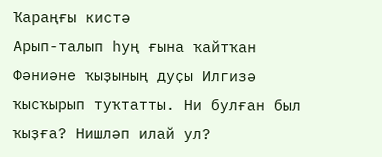Ҡараңғы кистә
Арып-талып һуң ғына ҡайтҡан Фәниәне ҡыҙының дуҫы Илгизә ҡысҡырып туҡтатты. Ни булған был ҡыҙға? Нишләп илай ул?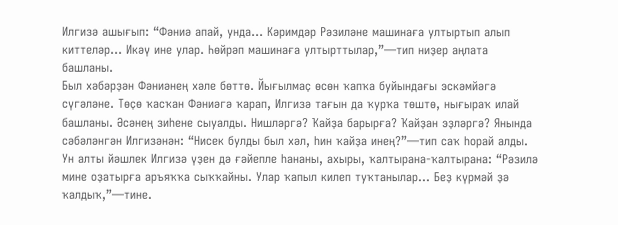Илгизә ашығып: “Фәниә апай, унда... Кәримдәр Рәзиләне машинаға ултыртып алып киттеләр... Икәү ине улар. Һөйрәп машинаға ултырттылар,”—тип ниҙер аңлата башланы.
Был хәбәрҙән Фәниәнең хәле бөттө. Йығылмаҫ өсөн ҡапҡа буйындағы эскәмйәгә сүгәләне. Төҫө ҡасҡан Фәниәгә ҡарап, Илгизә тағын да ҡурҡа төштө, нығыраҡ илай башланы. Әсәнең зиһене сыуалды. Нишләргә? Ҡайҙа барырға? Ҡайҙан эҙләргә? Янында сәбәләнгән Илгизәнән: “Нисек булды был хәл, һин ҡайҙа инең?”—тип саҡ һорай алды. Ун алты йәшлек Илгизә үҙен дә ғәйепле һананы, ахыры, ҡалтырана-ҡалтырана: “Рәзилә мине оҙатырға аръяҡҡа сыҡҡайны. Улар ҡапыл килеп туҡтанылар... Беҙ күрмәй ҙә ҡалдыҡ,”—тине.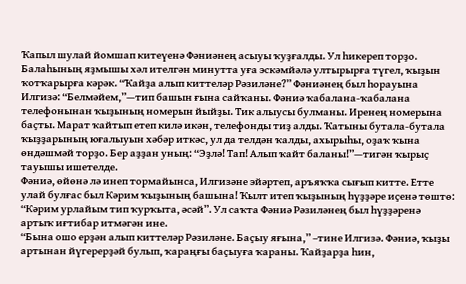Ҡапыл шулай йомшап китеүенә Фәниәнең асыуы ҡуҙғалды. Ул һикереп торҙо. Балаһының яҙмышы хәл ителгән минутта уға эскәмйәлә ултырырға түгел, ҡыҙын ҡотҡарырға кәрәк. “Ҡайҙа алып киттеләр Рәзиләне?” Фәниәнең был һорауына Илгизә: “Белмәйем,”—тип башын ғына сайҡаны. Фәниә ҡабалана-ҡабалана телефонынан ҡыҙының номерын йыйҙы. Тик алыусы булманы. Иренең номерына баҫты. Марат ҡайтып етеп килә икән, телефонды тиҙ алды. Ҡатыны бутала-бутала ҡыҙҙарының юғалыуын хәбәр иткәс, ул да телдән ҡалды, ахырыһы, оҙаҡ ҡына өндәшмәй торҙо. Бер аҙҙан уның: “Эҙлә! Тап! Алып ҡайт баланы!”—тигән ҡырыҫ тауышы ишетелде.
Фәниә, өйөнә лә инеп тормайынса, Илгизәне эйәртеп, аръяҡҡа сығып китте. Етте улай булғас был Кәрим ҡыҙының башына! Ҡылт итеп ҡыҙының һүҙҙәре иҫенә төштө: “Кәрим урлайым тип ҡурҡыта, әсәй”. Ул саҡта Фәниә Рәзиләнең был һүҙҙәренә артыҡ иғтибар итмәгән ине.
“Бына ошо ерҙән алып киттеләр Рәзиләне. Баҫыу яғына,” –тине Илгизә. Фәниә, ҡыҙы артынан йүгерерҙәй булып, ҡараңғы баҫыуға ҡараны. Ҡайҙарҙа һин,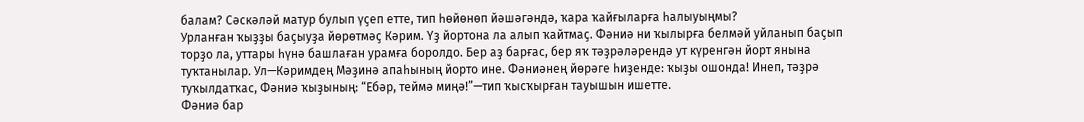балам? Сәскәләй матур булып үҫеп етте, тип һөйөнөп йәшәгәндә, ҡара ҡайғыларға һалыуыңмы?
Урланған ҡыҙҙы баҫыуҙа йөрөтмәҫ Кәрим. Үҙ йортона ла алып ҡайтмаҫ. Фәниә ни ҡылырға белмәй уйланып баҫып торҙо ла, уттары һүнә башлаған урамға боролдо. Бер аҙ барғас, бер яҡ тәҙрәләрендә ут күренгән йорт янына туҡтанылар. Ул—Кәримдең Мәҙинә апаһының йорто ине. Фәниәнең йөрәге һиҙенде: ҡыҙы ошонда! Инеп, тәҙрә туҡылдатҡас, Фәниә ҡыҙының: “Ебәр, теймә миңә!”—тип ҡысҡырған тауышын ишетте.
Фәниә бар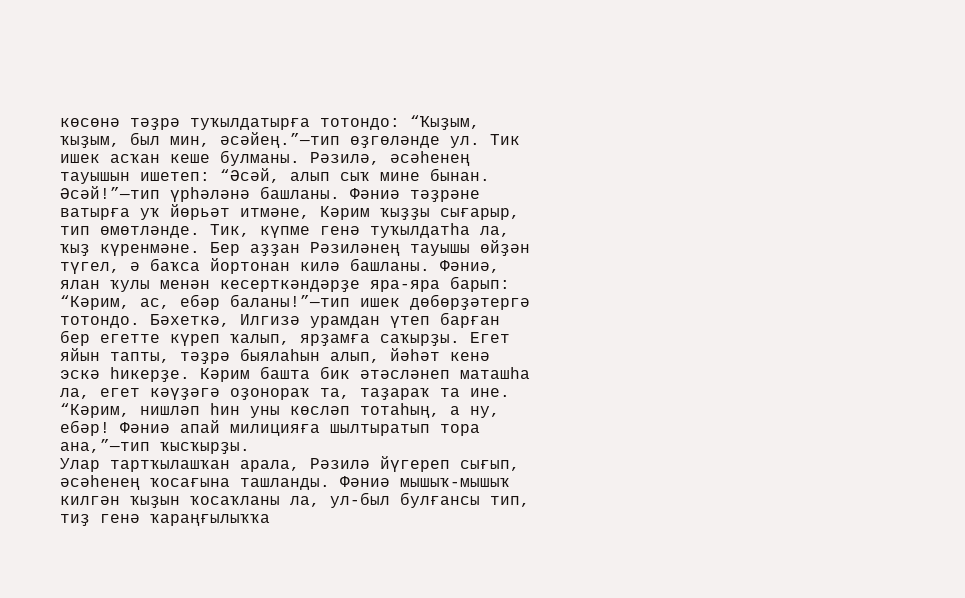көсөнә тәҙрә туҡылдатырға тотондо: “Ҡыҙым, ҡыҙым, был мин, әсәйең.”—тип өҙгөләнде ул. Тик ишек асҡан кеше булманы. Рәзилә, әсәһенең тауышын ишетеп: “Әсәй, алып сыҡ мине бынан. Әсәй!”—тип үрһәләнә башланы. Фәниә тәҙрәне ватырға уҡ йөрьәт итмәне, Кәрим ҡыҙҙы сығарыр, тип өмөтләнде. Тик, күпме генә туҡылдатһа ла, ҡыҙ күренмәне. Бер аҙҙан Рәзиләнең тауышы өйҙән түгел, ә баҡса йортонан килә башланы. Фәниә, ялан ҡулы менән кесерткәндәрҙе яра-яра барып: “Кәрим, ас, ебәр баланы!”—тип ишек дөбөрҙәтергә тотондо. Бәхеткә, Илгизә урамдан үтеп барған бер егетте күреп ҡалып, ярҙамға саҡырҙы. Егет яйын тапты, тәҙрә быялаһын алып, йәһәт кенә эскә һикерҙе. Кәрим башта бик әтәсләнеп маташһа ла, егет кәүҙәгә оҙонораҡ та, таҙараҡ та ине. “Кәрим, нишләп һин уны көсләп тотаһың, а ну, ебәр! Фәниә апай милицияға шылтыратып тора ана,”—тип ҡысҡырҙы.
Улар тартҡылашҡан арала, Рәзилә йүгереп сығып, әсәһенең ҡосағына ташланды. Фәниә мышыҡ-мышыҡ килгән ҡыҙын ҡосаҡланы ла, ул-был булғансы тип, тиҙ генә ҡараңғылыҡҡа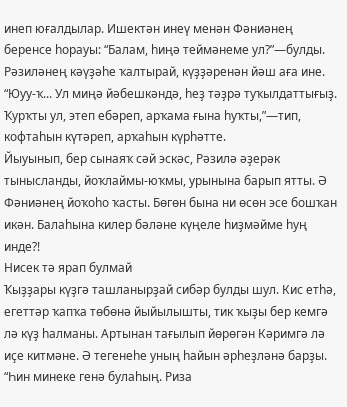инеп юғалдылар. Ишектән инеү менән Фәниәнең беренсе һорауы: “Балам, һиңә теймәнеме ул?”—булды. Рәзиләнең кәүҙәһе ҡалтырай, күҙҙәренән йәш аға ине. “Юуу-ҡ... Ул миңә йәбешкәндә, һеҙ тәҙрә туҡылдаттығыҙ. Ҡурҡты ул, этеп ебәреп, арҡама ғына һуҡты,”—тип, кофтаһын күтәреп, арҡаһын күрһәтте.
Йыуынып, бер сынаяҡ сәй эскәс, Рәзилә әҙерәк тынысланды, йоҡлаймы-юҡмы, урынына барып ятты. Ә Фәниәнең йоҡоһо ҡасты. Бөгөн бына ни өсөн эсе бошҡан икән. Балаһына килер бәләне күңеле һиҙмәйме һуң инде?!
Нисек тә ярап булмай
Ҡыҙҙары күҙгә ташланырҙай сибәр булды шул. Кис етһә, егеттәр ҡапҡа төбөнә йыйылышты, тик ҡыҙы бер кемгә лә күҙ һалманы. Артынан тағылып йөрөгән Кәримгә лә иҫе китмәне. Ә тегенеһе уның һайын әрһеҙләнә барҙы. “Һин минеке генә булаһың. Риза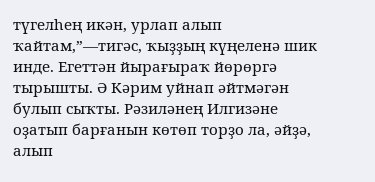түгелһең икән, урлап алып ҡайтам,”—тигәс, ҡыҙҙың күңеленә шик инде. Егеттән йырағыраҡ йөрөргә тырышты. Ә Кәрим уйнап әйтмәгән булып сыҡты. Рәзиләнең Илгизәне оҙатып барғанын көтөп торҙо ла, әйҙә, алып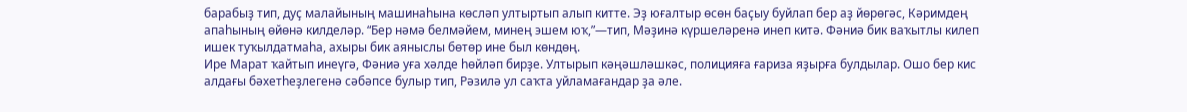барабыҙ тип, дуҫ малайының машинаһына көсләп ултыртып алып китте. Эҙ юғалтыр өсөн баҫыу буйлап бер аҙ йөрөгәс, Кәримдең апаһының өйөнә килделәр. “Бер нәмә белмәйем, минең эшем юҡ,”—тип, Мәҙинә күршеләренә инеп китә. Фәниә бик ваҡытлы килеп ишек туҡылдатмаһа, ахыры бик аяныслы бөтөр ине был көндөң.
Ире Марат ҡайтып инеүгә, Фәниә уға хәлде һөйләп бирҙе. Ултырып кәңәшләшкәс, полицияға ғариза яҙырға булдылар. Ошо бер кис алдағы бәхетһеҙлегенә сәбәпсе булыр тип, Рәзилә ул саҡта уйламағандар ҙа әле.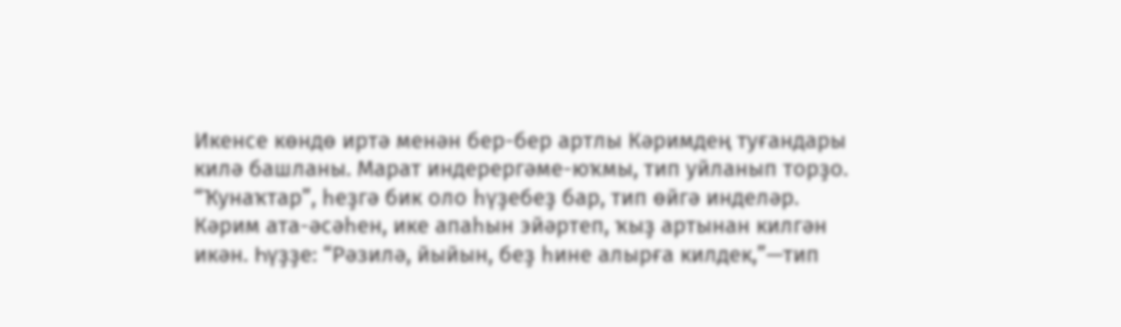Икенсе көндө иртә менән бер-бер артлы Кәримдең туғандары килә башланы. Марат индерергәме-юҡмы, тип уйланып торҙо. “Ҡунаҡтар”, һеҙгә бик оло һүҙебеҙ бар, тип өйгә инделәр. Кәрим ата-әсәһен, ике апаһын эйәртеп, ҡыҙ артынан килгән икән. Һүҙҙе: “Рәзилә, йыйын, беҙ һине алырға килдек,”—тип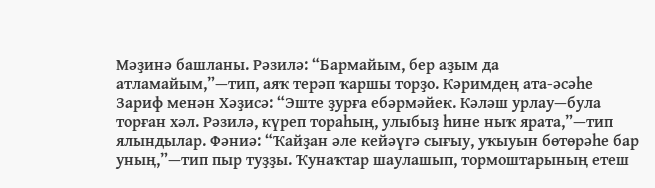Мәҙинә башланы. Рәзилә: “Бармайым, бер аҙым да атламайым,”—тип, аяҡ терәп ҡаршы торҙо. Кәримдең ата-әсәһе Зариф менән Хәҙисә: “Эште ҙурға ебәрмәйек. Кәләш урлау—була торған хәл. Рәзилә, күреп тораһың, улыбыҙ һине ныҡ ярата,”—тип ялындылар. Фәниә: “Ҡайҙан әле кейәүгә сығыу, уҡыуын бөтөрәһе бар уның,”—тип пыр туҙҙы. Ҡунаҡтар шаулашып, тормоштарының етеш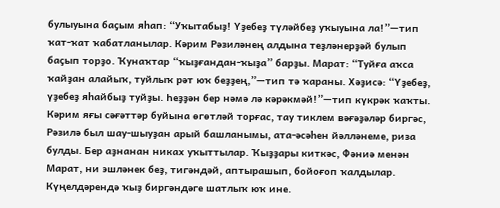булыуына баҫым яһап: “Уҡытабыҙ! Үҙебеҙ түләйбеҙ уҡыуына ла!”—тип ҡат-ҡат ҡабатланылар. Кәрим Рәзиләнең алдына теҙләнерҙәй булып баҫып торҙо. Ҡунаҡтар “ҡыҙғандан-ҡыҙа” барҙы. Марат: “Туйға аҡса ҡайҙан алайыҡ, туйлыҡ рәт юҡ беҙҙең,”—тип тә ҡараны. Хәҙисә: “Үҙебеҙ, үҙебеҙ яһайбыҙ туйҙы. Һеҙҙән бер нәмә лә кәрәкмәй!”—тип күкрәк ҡаҡты. Кәрим яғы сәғәттәр буйына өгөтләй торғас, тау тиклем вәғәҙәләр биргәс, Рәзилә был шау-шыуҙан арый башланымы, ата-әсәһен йәлләнеме, риза булды. Бер аҙнанан никах уҡыттылар. Ҡыҙҙары киткәс, Фәниә менән Марат, ни эшләнек беҙ, тигәндәй, аптырашып, бойоғоп ҡалдылар. Күңелдәрендә ҡыҙ биргәндәге шатлыҡ юҡ ине.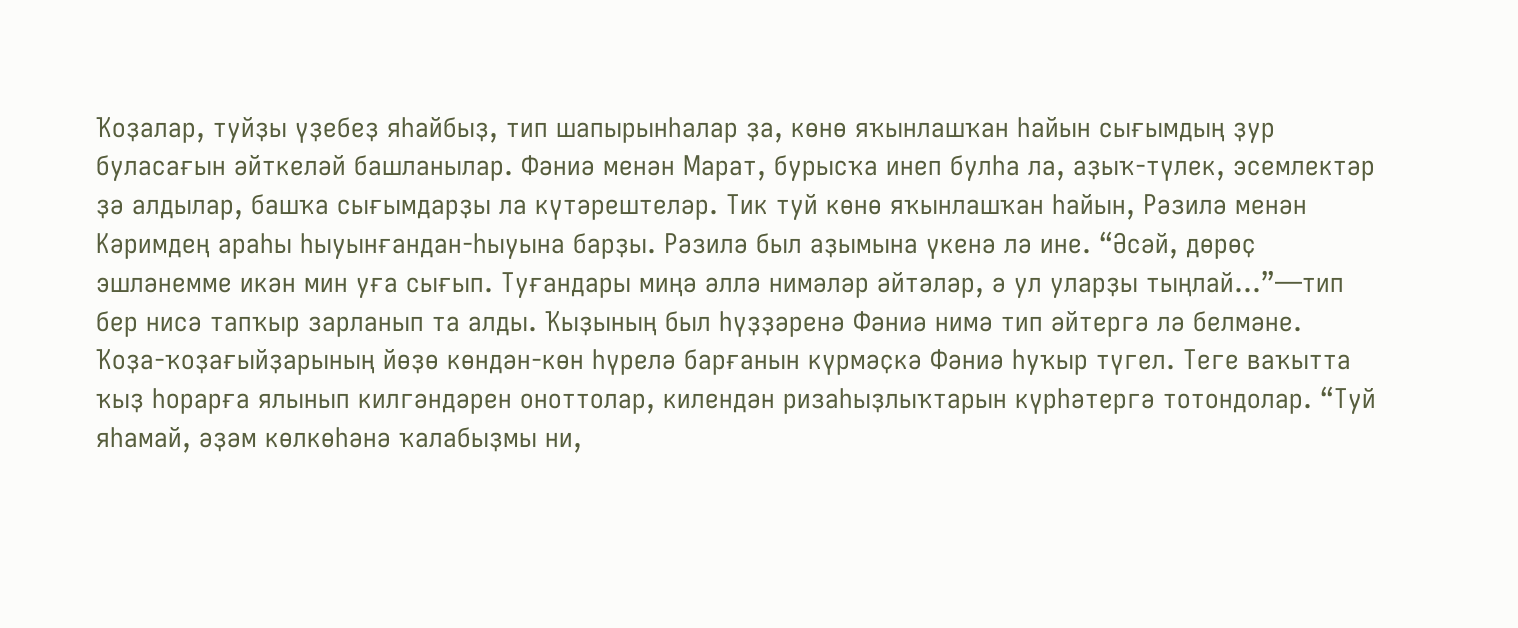Ҡоҙалар, туйҙы үҙебеҙ яһайбыҙ, тип шапырынһалар ҙа, көнө яҡынлашҡан һайын сығымдың ҙур буласағын әйткеләй башланылар. Фәниә менән Марат, бурысҡа инеп булһа ла, аҙыҡ-түлек, эсемлектәр ҙә алдылар, башҡа сығымдарҙы ла күтәрештеләр. Тик туй көнө яҡынлашҡан һайын, Рәзилә менән Кәримдең араһы һыуынғандан-һыуына барҙы. Рәзилә был аҙымына үкенә лә ине. “Әсәй, дөрөҫ эшләнемме икән мин уға сығып. Туғандары миңә әллә нимәләр әйтәләр, ә ул уларҙы тыңлай...”—тип бер нисә тапҡыр зарланып та алды. Ҡыҙының был һүҙҙәренә Фәниә нимә тип әйтергә лә белмәне. Ҡоҙа-ҡоҙағыйҙарының йөҙө көндән-көн һүрелә барғанын күрмәҫкә Фәниә һуҡыр түгел. Теге ваҡытта ҡыҙ һорарға ялынып килгәндәрен оноттолар, килендән ризаһыҙлыҡтарын күрһәтергә тотондолар. “Туй яһамай, әҙәм көлкөһәнә ҡалабыҙмы ни,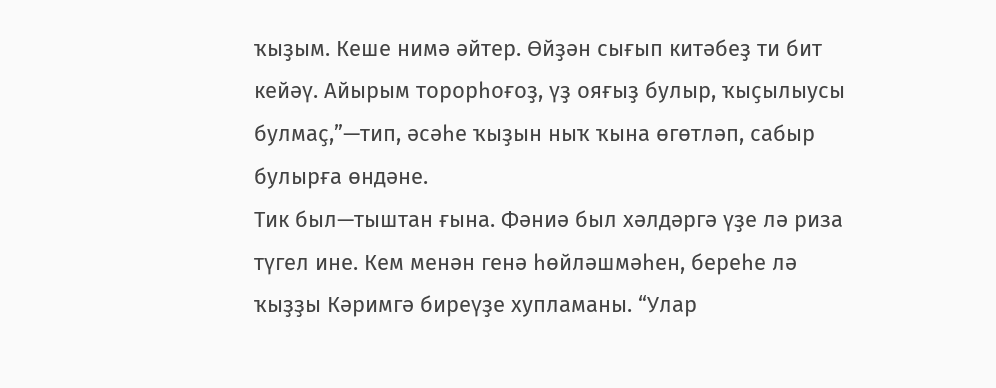ҡыҙым. Кеше нимә әйтер. Өйҙән сығып китәбеҙ ти бит кейәү. Айырым торорһоғоҙ, үҙ ояғыҙ булыр, ҡыҫылыусы булмаҫ,”—тип, әсәһе ҡыҙын ныҡ ҡына өгөтләп, сабыр булырға өндәне.
Тик был—тыштан ғына. Фәниә был хәлдәргә үҙе лә риза түгел ине. Кем менән генә һөйләшмәһен, береһе лә ҡыҙҙы Кәримгә биреүҙе хупламаны. “Улар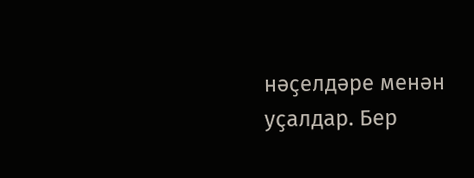нәҫелдәре менән уҫалдар. Бер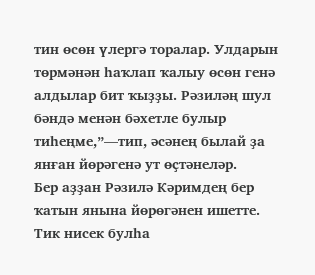тин өсөн үлергә торалар. Улдарын төрмәнән һаҡлап ҡалыу өсөн генә алдылар бит ҡыҙҙы. Рәзиләң шул бәндә менән бәхетле булыр тиһеңме,”—тип, әсәнең былай ҙа янған йөрәгенә ут өҫтәнеләр.
Бер аҙҙан Рәзилә Кәримдең бер ҡатын янына йөрөгәнен ишетте. Тик нисек булһа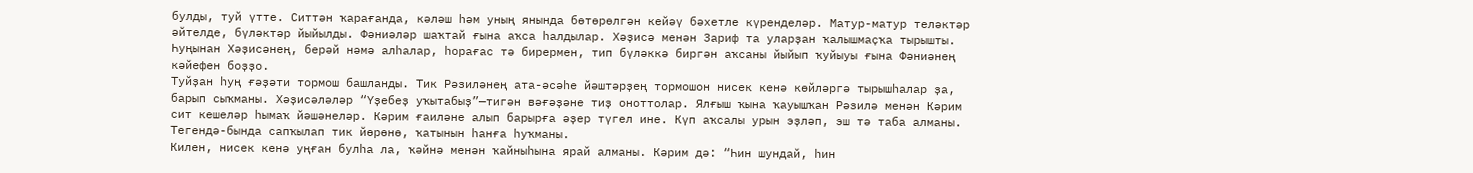булды, туй үтте. Ситтән ҡарағанда, кәләш һәм уның янында бөтөрөлгән кейәү бәхетле күренделәр. Матур-матур теләктәр әйтелде, бүләктәр йыйылды. Фәниәләр шаҡтай ғына аҡса һалдылар. Хәҙисә менән Зариф та уларҙан ҡалышмаҫҡа тырышты. Һуңынан Хәҙисәнең, берәй нәмә алһалар, һорағас тә бирермен, тип бүләккә биргән аҡсаны йыйып ҡуйыуы ғына Фәниәнең кәйефен боҙҙо.
Туйҙан һуң ғәҙәти тормош башланды. Тик Рәзиләнең ата-әсәһе йәштәрҙең тормошон нисек кенә көйләргә тырышһалар ҙа, барып сыҡманы. Хәҙисәләләр “Үҙебеҙ уҡытабыҙ”—тигән вәғәҙәне тиҙ оноттолар. Ялғыш ҡына ҡауышҡан Рәзилә менән Кәрим сит кешеләр һымаҡ йәшәнеләр. Кәрим ғаиләне алып барырға әҙер түгел ине. Күп аҡсалы урын эҙләп, эш тә таба алманы. Тегендә-бында сапҡылап тик йөрөнө, ҡатынын һанға һуҡманы.
Килен, нисек кенә уңған булһа ла, ҡәйнә менән ҡайныһына ярай алманы. Кәрим дә: “Һин шундай, һин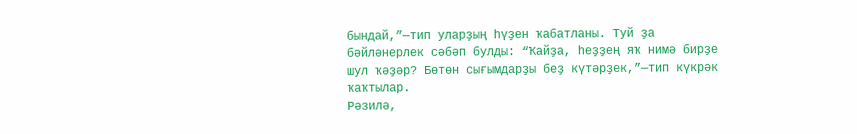бындай,”—тип уларҙың һүҙен ҡабатланы. Туй ҙа бәйләнерлек сәбәп булды: “Ҡайҙа, һеҙҙең яҡ нимә бирҙе шул ҡәҙәр? Бөтөн сығымдарҙы беҙ күтәрҙек,”—тип күкрәк ҡаҡтылар.
Рәзилә,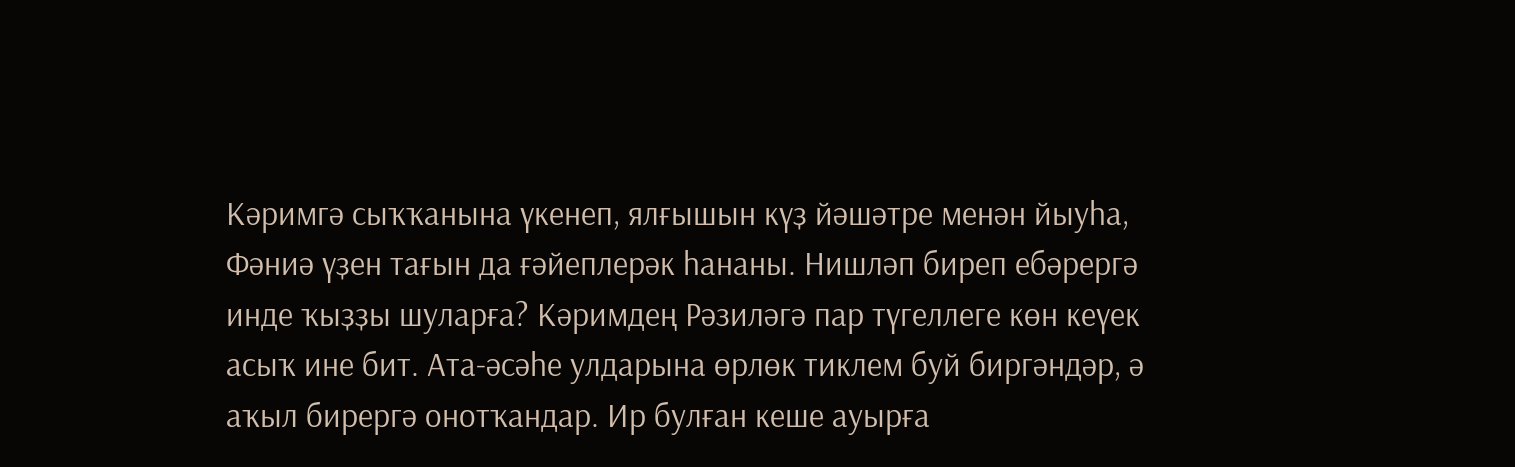Кәримгә сыҡҡанына үкенеп, ялғышын күҙ йәшәтре менән йыуһа, Фәниә үҙен тағын да ғәйеплерәк һананы. Нишләп биреп ебәрергә инде ҡыҙҙы шуларға? Кәримдең Рәзиләгә пар түгеллеге көн кеүек асыҡ ине бит. Ата-әсәһе улдарына өрлөк тиклем буй биргәндәр, ә аҡыл бирергә онотҡандар. Ир булған кеше ауырға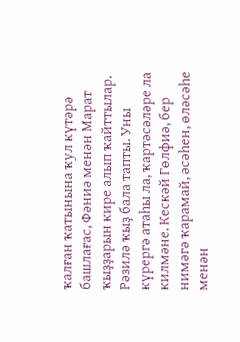ҡалған ҡатынына ҡул күтәрә башлағас, Фәниә менән Марат ҡыҙҙарын кире алып ҡайттылар.
Рәзилә ҡыҙ бала тапты. Уны күрергә атаһы ла, ҡартәсәләре ла килмәне. Кескәй Гөлфиә, бер нимәгә ҡарамай, әсәһен, өләсәһе менән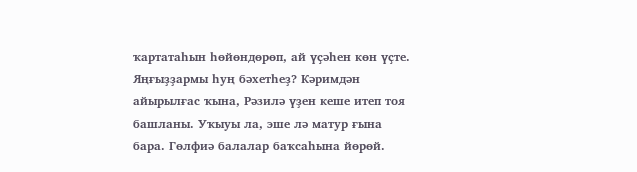ҡартатаһын һөйөндөрөп, ай үҫәһен көн үҫте. Яңғыҙҙармы һуң бәхетһеҙ? Кәримдән айырылғас ҡына, Рәзилә үҙен кеше итеп тоя башланы. Уҡыуы ла, эше лә матур ғына бара. Гөлфиә балалар баҡсаһына йөрөй.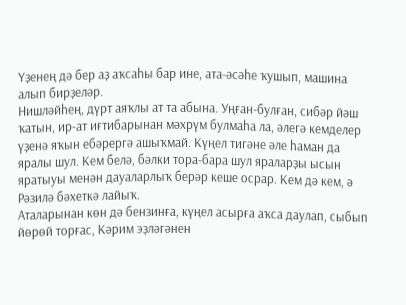Үҙенең дә бер аҙ аҡсаһы бар ине, ата-әсәһе ҡушып, машина алып бирҙеләр.
Нишләйһең, дүрт аяҡлы ат та абына. Уңған-булған, сибәр йәш ҡатын, ир-ат иғтибарынан мәхрүм булмаһа ла, әлегә кемделер үҙенә яҡын ебәрергә ашыҡмай. Күңел тигәне әле һаман да яралы шул. Кем белә, бәлки тора-бара шул яраларҙы ысын яратыуы менән дауаларлыҡ берәр кеше осрар. Кем дә кем, ә Рәзилә бәхеткә лайыҡ.
Аталарынан көн дә бензинға, күңел асырға аҡса даулап, сыбып йөрөй торғас, Кәрим эҙләгәнен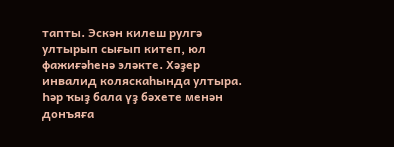тапты. Эскән килеш рулгә ултырып сығып китеп, юл фажиғәһенә эләкте. Хәҙер инвалид коляскаһында ултыра.
Һәр ҡыҙ бала үҙ бәхете менән донъяға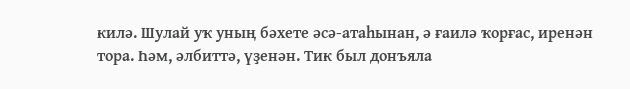килә. Шулай уҡ уның бәхете әсә-атаһынан, ә ғаилә ҡорғас, иренән тора. Һәм, әлбиттә, үҙенән. Тик был донъяла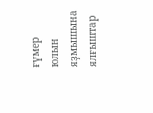ғүмер юлын яҙмышына ялғыштар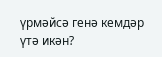үрмәйсә генә кемдәр үтә икән?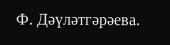Ф. Дәүләтгәрәева.